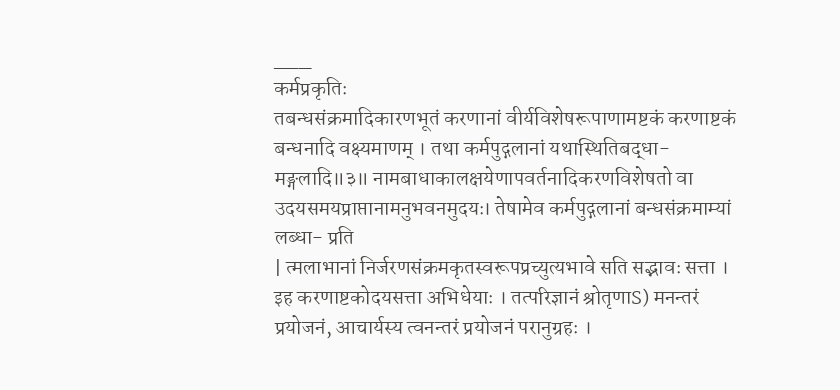___
कर्मप्रकृतिः
तबन्धसंक्रमादिकारणभूतं करणानां वीर्यविशेषरूपाणामष्टकं करणाष्टकं बन्धनादि वक्ष्यमाणम् । तथा कर्मपुद्गलानां यथास्थितिबद्धा-मङ्गलादि॥३॥ नामबाधाकालक्षयेणापवर्तनादिकरणविशेषतो वा उदयसमयप्राप्तानामनुभवनमुदयः। तेषामेव कर्मपुद्गलानां बन्धसंक्रमाम्यां लब्धा- प्रति
| त्मलाभानां निर्जरणसंक्रमकृतस्वरूपप्रच्युत्यभावे सति सद्भावः सत्ता । इह करणाष्टकोदयसत्ता अभिधेयाः । तत्परिज्ञानं श्रोतृणाS) मनन्तरं प्रयोजनं, आचार्यस्य त्वनन्तरं प्रयोजनं परानुग्रहः ।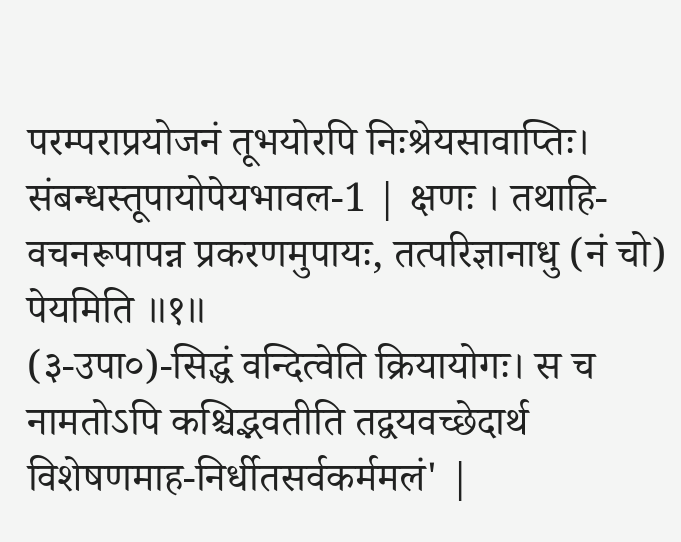परम्पराप्रयोजनं तूभयोरपि निःश्रेयसावाप्तिः। संबन्धस्तूपायोपेयभावल-1 | क्षणः । तथाहि-वचनरूपापन्न प्रकरणमुपायः, तत्परिज्ञानाधु (नं चो) पेयमिति ॥१॥
(३-उपा०)-सिद्धं वन्दित्वेति क्रियायोगः। स च नामतोऽपि कश्चिद्भवतीति तद्वयवच्छेदार्थ विशेषणमाह-निर्धीतसर्वकर्ममलं' |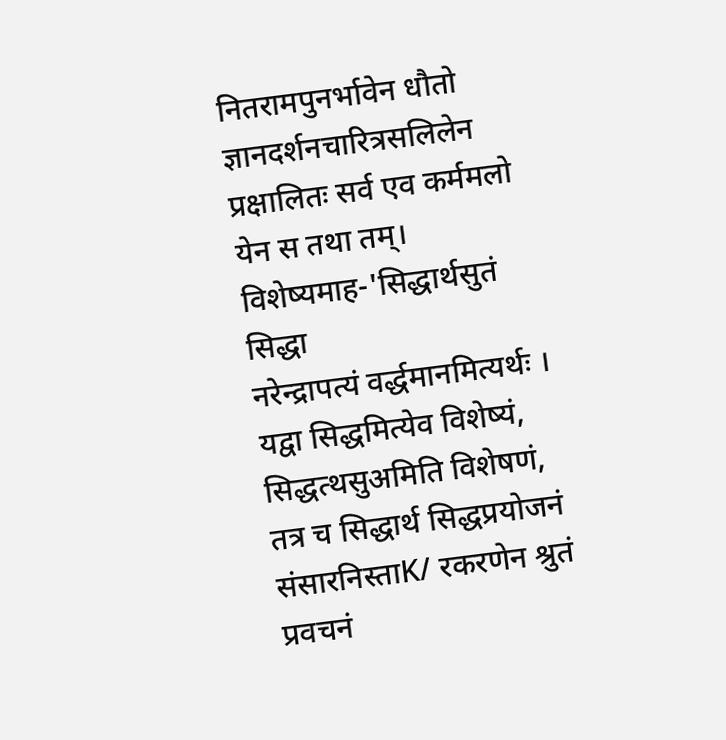नितरामपुनर्भावेन धौतो ज्ञानदर्शनचारित्रसलिलेन प्रक्षालितः सर्व एव कर्ममलो येन स तथा तम्। विशेष्यमाह-'सिद्धार्थसुतं सिद्धा
नरेन्द्रापत्यं वर्द्धमानमित्यर्थः । यद्वा सिद्धमित्येव विशेष्यं, सिद्धत्थसुअमिति विशेषणं, तत्र च सिद्धार्थ सिद्धप्रयोजनं संसारनिस्ताK/ रकरणेन श्रुतं प्रवचनं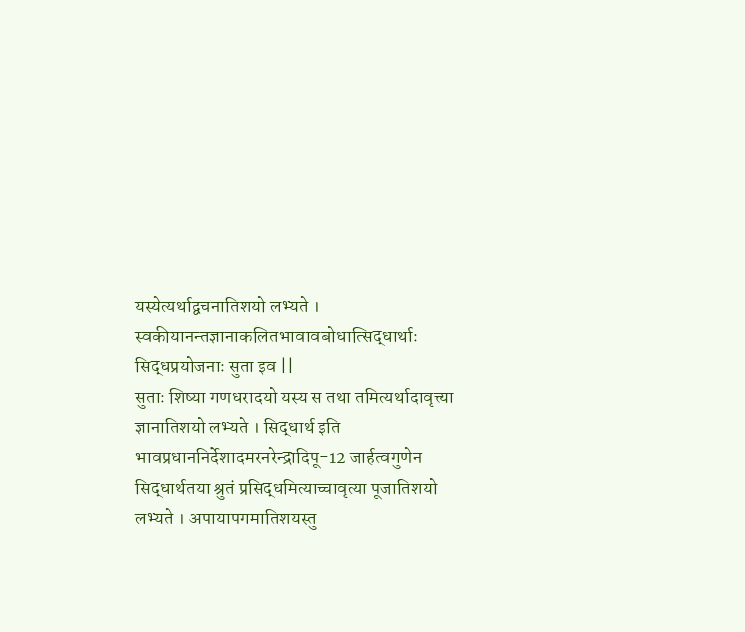यस्येत्यर्थाद्वचनातिशयो लभ्यते । स्वकीयानन्तज्ञानाकलितभावावबोधात्सिद्धार्थाः सिद्धप्रयोजनाः सुता इव ||
सुताः शिष्या गणधरादयो यस्य स तथा तमित्यर्थादावृत्त्या ज्ञानातिशयो लभ्यते । सिद्धार्थ इति भावप्रधाननिर्देशादमरनरेन्द्रादिपू-12 जार्हत्वगुणेन सिद्धार्थतया श्रुतं प्रसिद्धमित्याच्चावृत्या पूजातिशयो लभ्यते । अपायापगमातिशयस्तु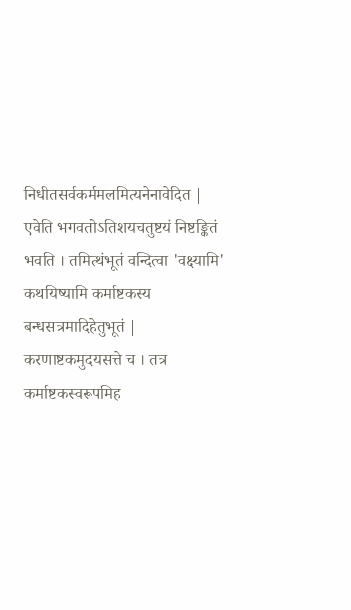निधीतसर्वकर्ममलमित्यनेनावेदित | एवेति भगवतोऽतिशयचतुष्टयं निष्टङ्कितं भवति । तमित्थंभूतं वन्दित्वा 'वक्ष्यामि' कथयिष्यामि कर्माष्टकस्य बन्धसत्रमादिहेतुभूतं | करणाष्टकमुदयसत्ते च । तत्र कर्माष्टकस्वरूपमिह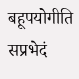बहूपयोगीति सप्रभेदं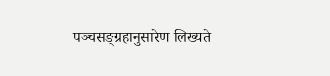पञ्चसङ्ग्रहानुसारेण लिख्यते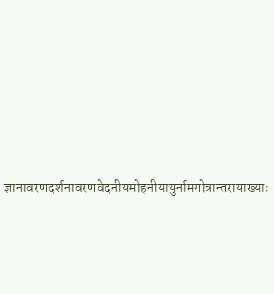ज्ञानावरणदर्शनावरणवेदनीयमोहनीयायुर्नामगोत्रान्तरायाख्याः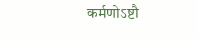कर्मणोऽष्टौ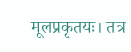मूलप्रकृतयः। तत्र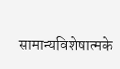सामान्यविशेषात्मके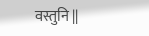वस्तुनि ||